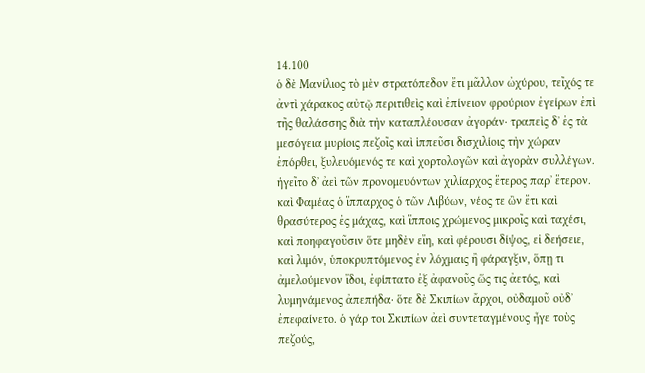14.100
ὁ δὲ Μανίλιος τὸ μὲν στρατόπεδον ἔτι μᾶλλον ὠχύρου, τεῖχός τε ἀντὶ χάρακος αὐτῷ περιτιθεὶς καὶ ἐπίνειον φρούριον ἐγείρων ἐπὶ τῆς θαλάσσης διὰ τὴν καταπλέουσαν ἀγοράν· τραπεὶς δʼ ἐς τὰ μεσόγεια μυρίοις πεζοῖς καὶ ἱππεῦσι δισχιλίοις τὴν χώραν ἐπόρθει, ξυλευόμενός τε καὶ χορτολογῶν καὶ ἀγορὰν συλλέγων. ἡγεῖτο δʼ ἀεὶ τῶν προνομευόντων χιλίαρχος ἕτερος παρʼ ἕτερον. καὶ Φαμέας ὁ ἵππαρχος ὁ τῶν Λιβύων, νέος τε ὢν ἔτι καὶ θρασύτερος ἐς μάχας, καὶ ἵπποις χρώμενος μικροῖς καὶ ταχέσι, καὶ ποηφαγοῦσιν ὅτε μηδὲν εἴη, καὶ φέρουσι δίψος, εἰ δεήσειε, καὶ λιμόν, ὑποκρυπτόμενος ἐν λόχμαις ἢ φάραγξιν, ὅπῃ τι ἀμελούμενον ἴδοι, ἐφίπτατο ἐξ ἀφανοῦς ὥς τις ἀετός, καὶ λυμηνάμενος ἀπεπήδα· ὅτε δὲ Σκιπίων ἄρχοι, οὐδαμοῦ οὐδʼ ἐπεφαίνετο. ὁ γάρ τοι Σκιπίων ἀεὶ συντεταγμένους ἦγε τοὺς πεζούς,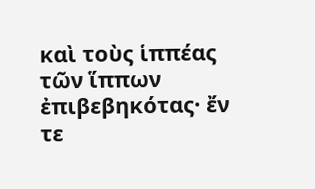καὶ τοὺς ἱππέας τῶν ἵππων ἐπιβεβηκότας· ἔν τε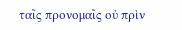ταῖς προνομαῖς οὐ πρὶν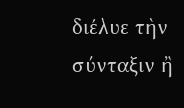διέλυε τὴν σύνταξιν ἢ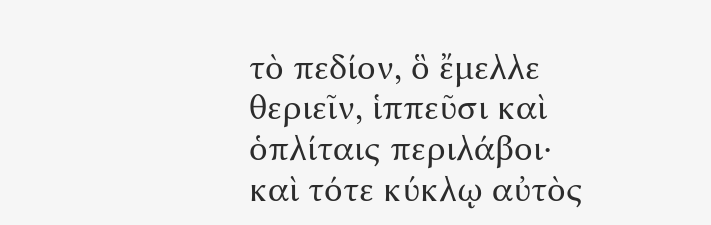τὸ πεδίον, ὃ ἔμελλε θεριεῖν, ἱππεῦσι καὶ ὁπλίταις περιλάβοι· καὶ τότε κύκλῳ αὐτὸς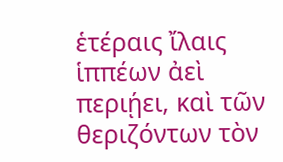ἑτέραις ἴλαις ἱππέων ἀεὶ περιῄει, καὶ τῶν θεριζόντων τὸν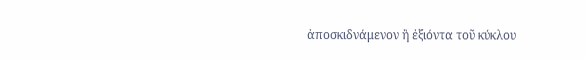ἀποσκιδνάμενον ἢ ἐξιόντα τοῦ κύκλου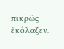πικρῶς ἐκόλαζεν.